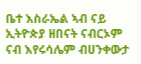ቤተ እስራኤል ኣብ ናይ ኢትዮጵያ ዘበናት ናብርኦም ናብ እየሩሳሌም ብሀንቀውታ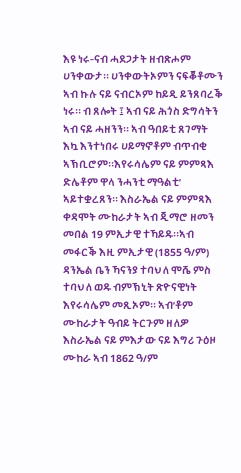እዩ ነሩ-ናብ ሓደጋታት ዘብጽሖም ሀንቀውታ፡፡ ሀንቀውትኦምን ናፍቖቶሙን ኣብ ኩሉ ናይ ናብርኦም ከይዲ ይንጸባረቕ ነሩ፡፡ ብ ጸሎት ፤ ኣብ ናይ ሕጎስ ድግሳትን ኣብ ናይ ሓዘንን፡፡ ኣብ ዓበይቲ ጸገማት እኳ እንተነበሩ ሀይማኖቶም ብጥብቂ ኣኽቢሮም፡፡እየሩሳሌም ናይ ምምጻእ ድሌቶም ዋላ ንሓንቲ ማዓልቲ’ ኣይተቋረጸን፡፡ እስራኤል ናይ ምምጻእ ቀዳሞት ሙከራታት ኣብ ጂማሮ ዘመን መበል 19 ምኢታዊ ተኻይዱ፡፡ኣብ መፋርቕ እዚ ምኢታዊ (1855 ዓ/ም) ዳንኤል ቤን ኻናንያ ተባህለ ሞሼ ምስ ተባህለ ወዱ ብምኽኒት ጽዮናዊነት እየሩሳሌም መጺኦም፡፡ ኣብ’ቶም ሙከራታት ዓብይ ትርጉም ዘለዎ እስራኤል ናይ ምእታው ናይ እግሪ ጉዕዞ ሙከራ ኣብ 1862 ዓ/ም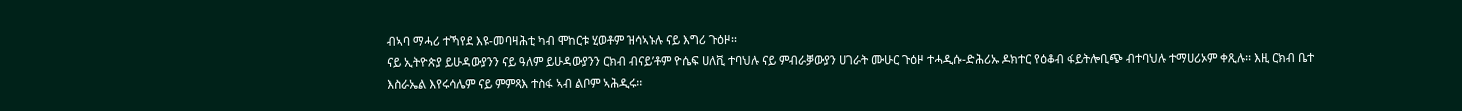ብኣባ ማሓሪ ተኻየደ እዩ-መባዛሕቲ ካብ ሞከርቱ ሂወቶም ዝሳኣኑሉ ናይ እግሪ ጉዕዞ፡፡
ናይ ኢትዮጵያ ይሁዳውያንን ናይ ዓለም ይሁዳውያንን ርክብ ብናይ’ቶም ዮሴፍ ሀለቪ ተባህሉ ናይ ምብራቓውያን ሀገራት ሙሁር ጉዕዞ ተሓዲሱ-ድሕሪኡ ዶክተር የዕቆብ ፋይትሎቢጭ ብተባህሉ ተማሀሪኦም ቀጺሉ፡፡ እዚ ርክብ ቤተ እስራኤል እየሩሳሌም ናይ ምምጻእ ተስፋ ኣብ ልቦም ኣሕዲሩ፡፡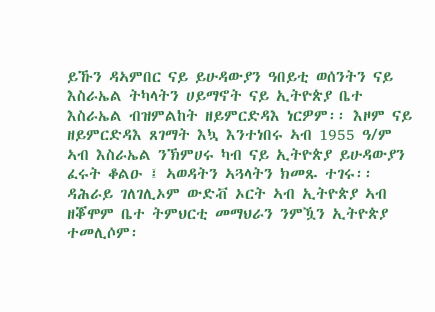ይኹን ዳኣምበር ናይ ይሁዳውያን ዓበይቲ ወሰንትን ናይ እስራኤል ትካላትን ሀይማኖት ናይ ኢትዮጵያ ቤተ እስራኤል ብዝምልከት ዘይምርድዳእ ነርዎም፡፡ እዞም ናይ ዘይምርድዳእ ጸገማት እኳ እንተነበሩ ኣብ 1955 ዓ/ም ኣብ እስራኤል ንኽምሀሩ ካብ ናይ ኢትዮጵያ ይሁዳውያን ፈሩት ቆልዑ ፤ ኣወዳትን ኣጓላትን ክመጹ ተገሩ፡፡ ዳሕራይ ገለገሊኦም ውድቭ ኦርት ኣብ ኢትዮጵያ ኣብ ዘቖሞም ቤተ ትምህርቲ መማህራን ንምዃን ኢትዮጵያ ተመሊሶም፡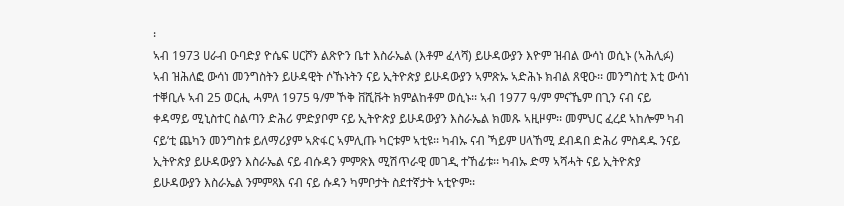፡
ኣብ 1973 ሀራብ ዑባድያ ዮሴፍ ሀርሾን ልጽዮን ቤተ እስራኤል (እቶም ፈላሻ) ይሁዳውያን እዮም ዝብል ውሳነ ወሲኑ (ኣሕሊፉ) ኣብ ዝሕለፎ ውሳነ መንግስትን ይሁዳዊት ሶኹኑትን ናይ ኢትዮጵያ ይሁዳውያን ኣምጽኡ ኣድሕኑ ክብል ጸዊዑ፡፡ መንግስቲ እቲ ውሳነ ተቐቢሉ ኣብ 25 ወርሒ ሓምለ 1975 ዓ/ም ኾቅ ቨሺቩት ክምልከቶም ወሲኑ፡፡ ኣብ 1977 ዓ/ም ምናኼም በጊን ናብ ናይ ቀዳማይ ሚኒስተር ስልጣን ድሕሪ ምድያቦም ናይ ኢትዮጵያ ይሁዳውያን እስራኤል ክመጹ ኣዚዞም፡፡ መምህር ፈረደ ኣከሎም ካብ ናይ’ቲ ጨካን መንግስቱ ይለማሪያም ኣጽፋር ኣምሊጡ ካርቱም ኣቲዩ፡፡ ካብኡ ናብ ኻይም ሀላኸሚ ደብዳበ ድሕሪ ምስዳዱ ንናይ ኢትዮጵያ ይሁዳውያን እስራኤል ናይ ብሱዳን ምምጽእ ሚሽጥራዊ መገዲ ተኸፊቱ፡፡ ካብኡ ድማ ኣሻሓት ናይ ኢትዮጵያ ይሁዳውያን እስራኤል ንምምጻእ ናብ ናይ ሱዳን ካምቦታት ስደተኛታት ኣቲዮም፡፡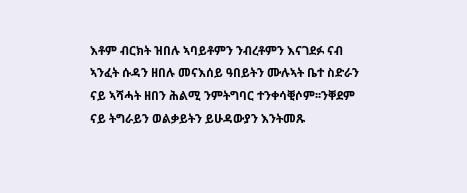እቶም ብርክት ዝበሉ ኣባይቶምን ንብረቶምን እናገደፉ ናብ ኣንፈት ሱዳን ዘበሉ መናእሰይ ዓበይትን ሙሉኣት ቤተ ስድራን ናይ ኣሻሓት ዘበን ሕልሚ ንምትግባር ተንቀሳቒሶም፡፡ንቐደም ናይ ትግራይን ወልቃይትን ይሁዳውያን እንትመጹ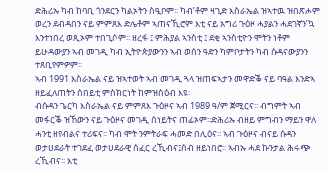ድሕሪኡ ካብ ከባቢ ጎንደርን ካልኦትን ስዒቦም፡፡ ካብ’ቶም ዛጊድ እስራኤል ዝኣተዉ ዝበጽሖም ወረን ደብዳበን ናይ ምምጸእ ድሌቶም ኣጠናኺሮም እቲ ናይ አግሪ ጉዕዞ ሓያልን ሓደገኛን’ኳ እንተነበረ ወጺኦም ተበጊሶም፡፡ ዘረፋ ፤ ምሕያል ኣንስቲ ፤ ደቂ ኣንስቲዮን ሞትን ነቶም ይሁዳውያን ኣብ መገዲ ካብ ኢትዮጵያውንን ኣብ ወሰን ዓድን ካምቦታትን ካብ ሱዳናውያንን ተጸቢየምዎም፡፡
ኣብ 1991 እስራኤል ናይ ዝኣተወት ኣብ መገዲ ጓላ ዝጠፍኣታን መዋድቕ ናይ ባዓል እንድኣ ዘይፈለጠትን ሰበይቲ ምስክርነት ከምዝስዕብ እዩ፡
ብሱዳን ጌርካ እስራኤል ናይ ምምጸእ ጉዕዞና ኣብ 1989 ዓ/ም ጀሚርና፡፡ ብግምት ኣብ መፋርቕ ዝኸውን ናይ ጉዕዞና መገዲ ሰነይትና ጠፊኦም፡፡ድሕሪኡ ብዘይ ምግብን ማይን ዋለ ሓንቲ ዘየብልና ተሪፍና፡፡ ካብ ሞት ንምትራፍ ሓመድ በሊዕና፡፡ ኣብ ጉዕዞና ብናይ ሱዳን ወታሀደራት ተገደፈ ወታሀደራዊ ሰፈር ረኺብና፤ሰብ ዘይነበሮ፡፡ ኣብኡ ሓደ ኩንታል ሕሩጭ ረኺብና፡፡ እቲ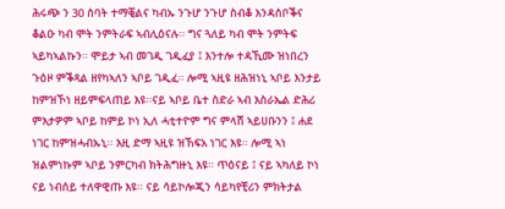ሕሩጭ ን 30 ሰባት ተማቒልና ካብኡ ንጉሆ ንጉሆ ስብቆ እንዳሰቦቕና ቆልዑ ካብ ሞት ንምትራፍ ኣብሊዕናሉ፡፡ ግና ጓለይ ካብ ሞት ንምትፍ ኣይካኣልኩን፡፡ ሞይታ ኣብ መገዲ ገዲፈያ ፤ እንተሎ ተዳኺሙ ዝነበረን ጉዕዞ ምቕጻል ዘየካኣለን ኣቦይ ገዲፈ፡፡ ሎሚ ኣዚዩ ዘሕዝነኒ ኣቦይ እንታይ ከምዝኾነ ዘይምፍላጠይ እዩ፡፡ናይ ኣቦይ ቤተ ስድራ ኣብ እስራኤል ድሕሪ ምእታዎም ኣቦይ ከምይ ኮነ ኢለ ሓቲተዮም ግና ምላሽ ኣይሀቡንን ፤ ሐደ ነገር ከምዝሓብኡኒ፡፡ እዚ ድማ ኣዚዩ ዝኸፍአ ነገር እዩ፡፡ ሎሚ ኣነ ዝልምነኩም ኣቦይ ንምርካብ ክትሕግዙኒ እዩ፡፡ ጥዕናይ ፤ ናይ ኣካለይ ኮነ ናይ ነብሰይ ተለዋዊጡ እዩ፡፡ ናይ ሳይኮሎጂን ሳይካየቺሪን ምክትታል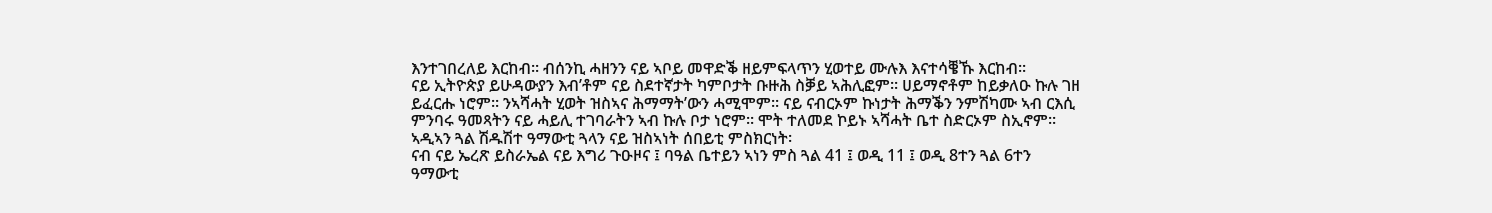እንተገበረለይ እርከብ፡፡ ብሰንኪ ሓዘንን ናይ ኣቦይ መዋድቕ ዘይምፍላጥን ሂወተይ ሙሉእ እናተሳቔኹ እርከብ፡፡
ናይ ኢትዮጵያ ይሁዳውያን እብ’ቶም ናይ ስደተኛታት ካምቦታት ቡዙሕ ስቓይ ኣሕሊፎም፡፡ ሀይማኖቶም ከይቃለዑ ኩሉ ገዘ ይፈርሑ ነሮም፡፡ ንኣሻሓት ሂወት ዝስኣና ሕማማት’ውን ሓሚሞም፡፡ ናይ ናብርኦም ኩነታት ሕማቕን ንምሽካሙ ኣብ ርእሲ ምንባሩ ዓመጻትን ናይ ሓይሊ ተገባራትን ኣብ ኩሉ ቦታ ነሮም፡፡ ሞት ተለመደ ኮይኑ ኣሻሓት ቤተ ስድርኦም ስኢኖም፡፡
ኣዲኣን ጓል ሽዱሽተ ዓማውቲ ጓላን ናይ ዝስኣነት ሰበይቲ ምስክርነት፡
ናብ ናይ ኤረጽ ይስራኤል ናይ እግሪ ጉዑዞና ፤ ባዓል ቤተይን ኣነን ምስ ጓል 41 ፤ ወዲ 11 ፤ ወዲ 8ተን ጓል 6ተን ዓማውቲ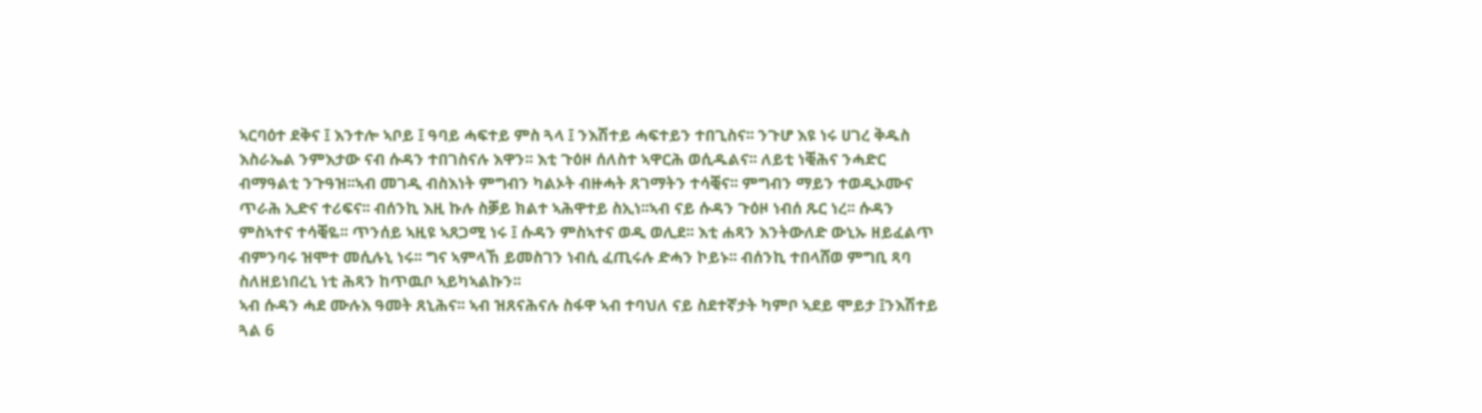ኣርባዕተ ደቅና ፤ እንተሎ ኣቦይ ፤ ዓባይ ሓፍተይ ምስ ጓላ ፤ ንእሽተይ ሓፍተይን ተበጊስና፡፡ ንጉሆ እዩ ነሩ ሀገረ ቅዱስ እስራኤል ንምእታው ናብ ሱዳን ተበገስናሉ እዋን፡፡ እቲ ጉዕዞ ሰለስተ ኣዋርሕ ወሲዱልና፡፡ ለይቲ ነቒሕና ንሓድር ብማዓልቲ ንጉዓዝ፡፡ኣብ መገዲ ብስእነት ምግብን ካልኦት ብዙሓት ጸገማትን ተሳቒና፡፡ ምግብን ማይን ተወዲኦሙና ጥራሕ ኢድና ተሪፍና፡፡ ብሰንኪ እዚ ኩሉ ስቓይ ክልተ ኣሕዋተይ ስኢነ፡፡ኣብ ናይ ሱዳን ጉዕዞ ነብሰ ጹር ነረ፡፡ ሱዳን ምስኣተና ተሳቒዬ፡፡ ጥንሰይ ኣዚዩ ኣጸጋሚ ነሩ ፤ ሱዳን ምስኣተና ወዲ ወሊደ፡፡ እቲ ሐጻን እንትውለድ ውኒኡ ዘይፈልጥ ብምንባሩ ዝሞተ መሲሉኒ ነሩ፡፡ ግና ኣምላኸ ይመስገን ነብሲ ፈጢሩሉ ድሓን ኮይኑ፡፡ ብሰንኪ ተበላሸወ ምግቢ ጻባ ስለዘይነበረኒ ነቲ ሕጻን ከጥዉቦ ኣይካኣልኩን፡፡
ኣብ ሱዳን ሓደ ሙሉእ ዓመት ጸኒሕና፡፡ ኣብ ዝጸናሕናሉ ስፋዋ ኣብ ተባህለ ናይ ስደተኛታት ካምቦ ኣደይ ሞይታ ፤ንእሽተይ ጓል 6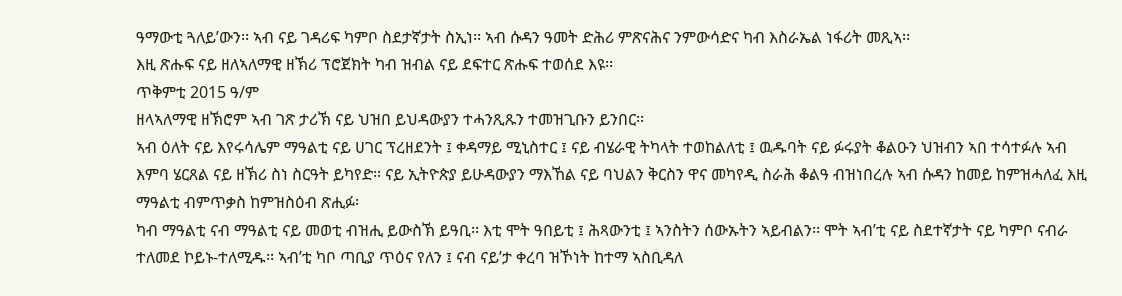ዓማውቲ ጓለይ’ውን፡፡ ኣብ ናይ ገዳሪፍ ካምቦ ስደታኛታት ስኢነ፡፡ ኣብ ሱዳን ዓመት ድሕሪ ምጽናሕና ንምውሳድና ካብ እስራኤል ነፋሪት መጺኣ፡፡
እዚ ጽሑፍ ናይ ዘለኣለማዊ ዘኽሪ ፕሮጀክት ካብ ዝብል ናይ ደፍተር ጽሑፍ ተወሰደ እዩ፡፡
ጥቅምቲ 2015 ዓ/ም
ዘላኣለማዊ ዘኽሮም ኣብ ገጽ ታሪኽ ናይ ህዝበ ይህዳውያን ተሓንጺጹን ተመዝጊቡን ይንበር፡፡
ኣብ ዕለት ናይ እየሩሳሌም ማዓልቲ ናይ ሀገር ፕረዘደንት ፤ ቀዳማይ ሚኒስተር ፤ ናይ ብሄራዊ ትካላት ተወከልለቲ ፤ ዉዱባት ናይ ፉሩያት ቆልዑን ህዝብን ኣበ ተሳተፉሉ ኣብ እምባ ሄርጸል ናይ ዘኽሪ ስነ ስርዓት ይካየድ፡፡ ናይ ኢትዮጵያ ይሁዳውያን ማእኸል ናይ ባህልን ቅርስን ዋና መካየዲ ስራሕ ቆልዓ ብዝነበረሉ ኣብ ሱዳን ከመይ ከምዝሓለፈ እዚ ማዓልቲ ብምጥቃስ ከምዝስዕብ ጽሒፉ፡
ካብ ማዓልቲ ናብ ማዓልቲ ናይ መወቲ ብዝሒ ይውስኽ ይዓቢ፡፡ እቲ ሞት ዓበይቲ ፤ ሕጻውንቲ ፤ ኣንስትን ሰውኡትን ኣይብልን፡፡ ሞት ኣብ’ቲ ናይ ስደተኛታት ናይ ካምቦ ናብራ ተለመደ ኮይኑ-ተለሚዱ፡፡ ኣብ’ቲ ካቦ ጣቢያ ጥዕና የለን ፤ ናብ ናይ’ታ ቀረባ ዝኾነት ከተማ ኣስቢዳለ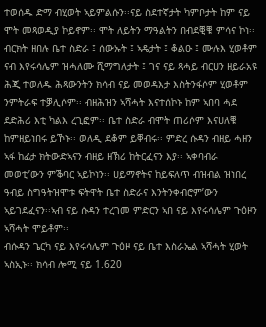ተወሰዱ ድማ ብሂወት ኣይምልሱን፡፡ናይ ስደተኛታት ካምቦታት ከም ናይ ሞት መጻወዲያ ኮይኖም፡፡ ሞት ለይትን ማዓልትን በብደቒቑ ምሳና ኮነ፡፡ ብርክት ዘበሉ ቤተ ስድራ ፤ ሰውኡት ፤ ኣዴታት ፤ ቆልዑ ፤ ሙሉእ ሂወቶም ናብ እየሩሳሌም ዝሓለሙ ሺማግለታት ፤ ገና ናይ ጻሓይ ብርሀን ዘይራአዩ ሕጂ ተወለዱ ሕጻውንትን ክሳብ ናይ መወዳእታ እስትንፋሶም ሂወቶም ንምትራፍ ተቓሊሶም፡፡ ብዘሕዝን ኣሻሓት እናተሰኮኑ ከም ኣበባ ሓደ ደድሕሪ እቲ ካልእ ረጊፎም፡፡ ቤተ ስድራ ብሞት ጠሪሶም እናሀለቑ ከምዘይነበሩ ይኾኑ፡፡ ወለዲ ደቆም ይቐብሩ፡፡ ምድረ ሱዳን ብዘይ ሓዘን ኣፋ ከፊታ ክትውድኣናን ብዘይ ዘኽሪ ከትርፈናን እያ፡፡ ኣቀባብራ መወቲ’ውን ምቕባር ኣይኮነን፡፡ ሀይማኖትና ከይፍለጥ ብዝብል ዝነበረ ዓብይ ስግዓትዝሞቱ ፍትዋት ቤተ ስድራና እንትንቀብሮም’ውን ኣይገደፈናን፡፡ኣብ ናይ ሱዳን ተረገመ ምድርን ኣበ ናይ እየሩሳሌም ጉዕዞን ኣሻሓት ሞይቶም፡፡
ብሱዳን ጌርካ ናይ እየሩሳሌም ጉዕዞ ናይ ቤተ እስራኤል ኣሻሓት ሂወት ኣስኢኑ፡፡ ክሳብ ሎሚ ናይ 1.620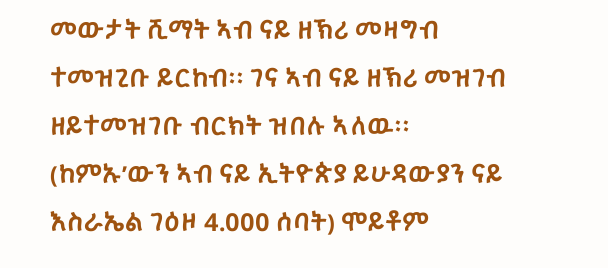መውታት ሺማት ኣብ ናይ ዘኽሪ መዛግብ ተመዝጊቡ ይርከብ፡፡ ገና ኣብ ናይ ዘኽሪ መዝገብ ዘይተመዝገቡ ብርክት ዝበሉ ኣለዉ፡፡(ከምኡ’ውን ኣብ ናይ ኢትዮጵያ ይሁዳውያን ናይ እስራኤል ገዕዞ 4.000 ሰባት) ሞይቶም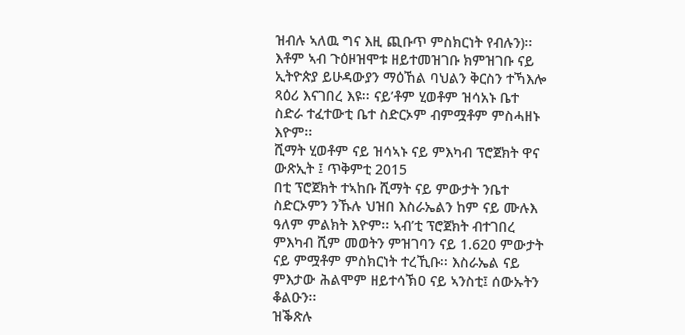ዝብሉ ኣለዉ ግና እዚ ጪቡጥ ምስክርነት የብሉን)፡፡ እቶም ኣብ ጉዕዞዝሞቱ ዘይተመዝገቡ ክምዝገቡ ናይ ኢትዮጵያ ይሁዳውያን ማዕኸል ባህልን ቅርስን ተኻእሎ ጻዕሪ እናገበረ እዩ፡፡ ናይ’ቶም ሂወቶም ዝሳአኑ ቤተ ስድራ ተፈተውቲ ቤተ ስድርኦም ብምሟቶም ምስሓዘኑ እዮም፡፡
ሺማት ሂወቶም ናይ ዝሳኣኑ ናይ ምእካብ ፕሮጀክት ዋና ውጽኢት ፤ ጥቅምቲ 2015
በቲ ፕሮጀክት ተኣከቡ ሺማት ናይ ምውታት ንቤተ ስድርኦምን ንኹሉ ህዝበ እስራኤልን ከም ናይ ሙሉእ ዓለም ምልክት እዮም፡፡ ኣብ’ቲ ፕሮጀክት ብተገበረ ምእካብ ሺም መወትን ምዝገባን ናይ 1.620 ምውታት ናይ ምሟቶም ምስክርነት ተረኺቡ፡፡ እስራኤል ናይ ምእታው ሕልሞም ዘይተሳኽዐ ናይ ኣንስቲ፤ ሰውኡትን ቆልዑን፡፡
ዝቕጽሉ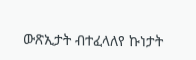ውጽኢታት ብተፈላለየ ኩነታት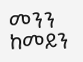መንን ከመይን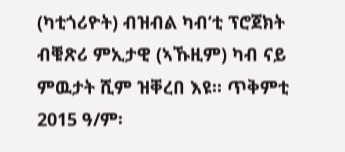(ካቲጎሪዮት) ብዝብል ካብ’ቲ ፕሮጀክት ብቑጽሪ ምኢታዊ (ኣኹዚም) ካብ ናይ ምዉታት ሺም ዝቐረበ እዩ፡፡ ጥቅምቲ 2015 ዓ/ም፡